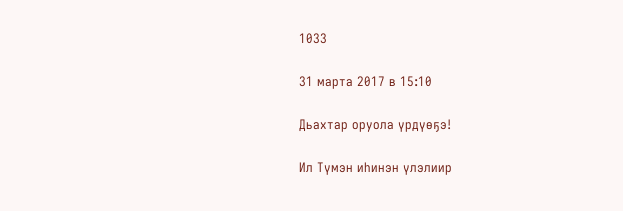1033

31 марта 2017 в 15:10

Дьахтар оруола үрдүөҕэ!

Ил Түмэн иһинэн үлэлиир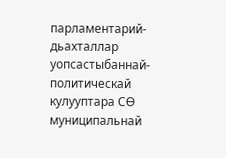парламентарий-дьахталлар уопсастыбаннай-политическай кулууптара СӨ муниципальнай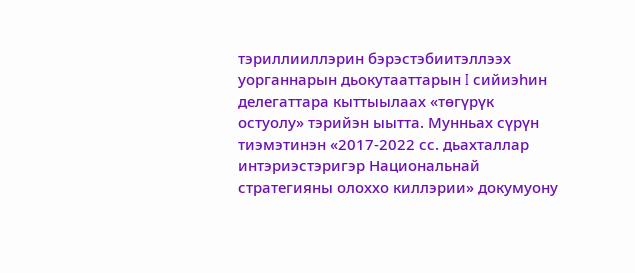тэриллииллэрин бэрэстэбиитэллээх уорганнарын дьокутааттарын I сийиэһин делегаттара кыттыылаах «төгүрүк остуолу» тэрийэн ыытта. Мунньах сүрүн тиэмэтинэн «2017-2022 сс. дьахталлар интэриэстэригэр Национальнай стратегияны олоххо киллэрии» докумуону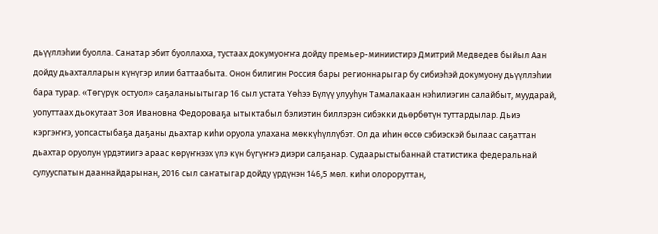дьүүллэһии буолла. Санатар эбит буоллахха, тустаах докумуоҥҥа дойду премьер-миниистирэ Дмитрий Медведев быйыл Аан дойду дьахталларын күнүгэр илии баттаабыта. Онон билигин Россия бары регионнарыгар бу сибиэһэй докумуону дьүүллэһии бара турар. «Төгүрүк остуол» саҕаланыытыгар 16 сыл устата Үөһээ Бүлүү улууһун Тамалакаан нэһилиэгин салайбыт, муударай, уопуттаах дьокутаат Зоя Ивановна Федороваҕа ытыктабыл бэлиэтин биллэрэн сибэкки дьөрбөтүн туттардылар. Дьиэ кэргэҥҥэ, уопсастыбаҕа даҕаны дьахтар киһи оруола улахана мөккүһүллүбэт. Ол да иһин өссө сэбиэскэй былаас саҕаттан дьахтар оруолун үрдэтиигэ араас көрүҥнээх үлэ күн бүгүҥҥэ диэри салҕанар. Судаарыстыбаннай статистика федеральнай сулууспатын дааннайдарынан, 2016 сыл саҥатыгар дойду үрдүнэн 146,5 мөл. киһи олороруттан,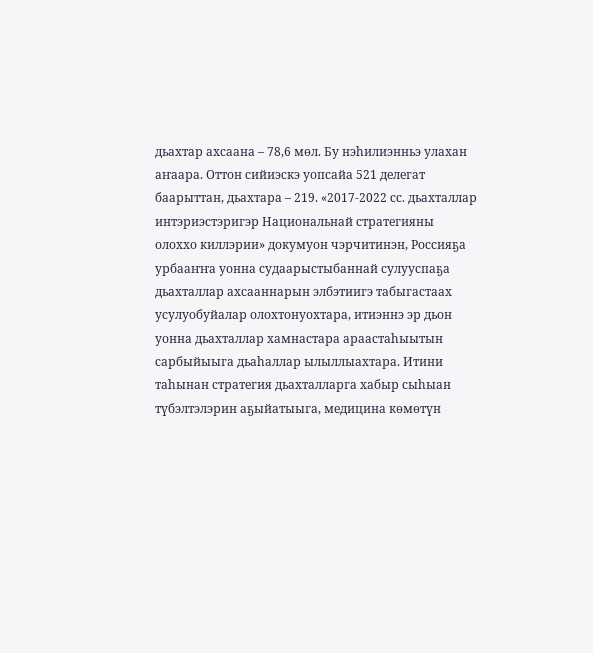дьахтар ахсаана – 78,6 мөл. Бу нэһилиэнньэ улахан аҥаара. Оттон сийиэскэ уопсайа 521 делегат баарыттан, дьахтара – 219. «2017-2022 сс. дьахталлар интэриэстэригэр Национальнай стратегияны олоххо киллэрии» докумуон чэрчитинэн, Россияҕа урбааҥҥа уонна судаарыстыбаннай сулууспаҕа дьахталлар ахсааннарын элбэтиигэ табыгастаах усулуобуйалар олохтонуохтара, итиэннэ эр дьон уонна дьахталлар хамнастара араастаһыытын сарбыйыыга дьаһаллар ылыллыахтара. Итини таһынан стратегия дьахталларга хабыр сыһыан түбэлтэлэрин аҕыйатыыга, медицина көмөтүн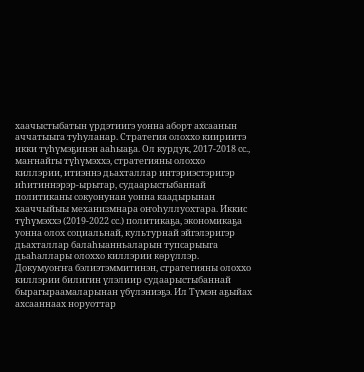хаачыстыбатын үрдэтиигэ уонна аборт ахсаанын аччатыыга туһуланар. Стратегия олоххо киириитэ икки түһүмэҕинэн ааһыаҕа. Ол курдук, 2017-2018 сс., маҥнайгы түһүмэххэ, стратегияны олоххо киллэрии, итиэннэ дьахталлар интэриэстэригэр иһитиннэрэр-ырытар, судаарыстыбаннай политиканы сокуонунан уонна каадырынан хааччыйыы механизмнара оҥоһуллуохтара. Иккис түһүмэххэ (2019-2022 сс.) политикаҕа, экономикаҕа уонна олох социальнай, культурнай эйгэлэригэр дьахталлар балаһыанньаларын тупсарыыга дьаһаллары олоххо киллэрии көрүллэр. Докумуоҥҥа бэлиэтэммитинэн, стратегияны олоххо киллэрии билигин үлэлиир судаарыстыбаннай бырагыраамаларынан үбүлэниэҕэ. Ил Түмэн аҕыйах ахсааннаах норуоттар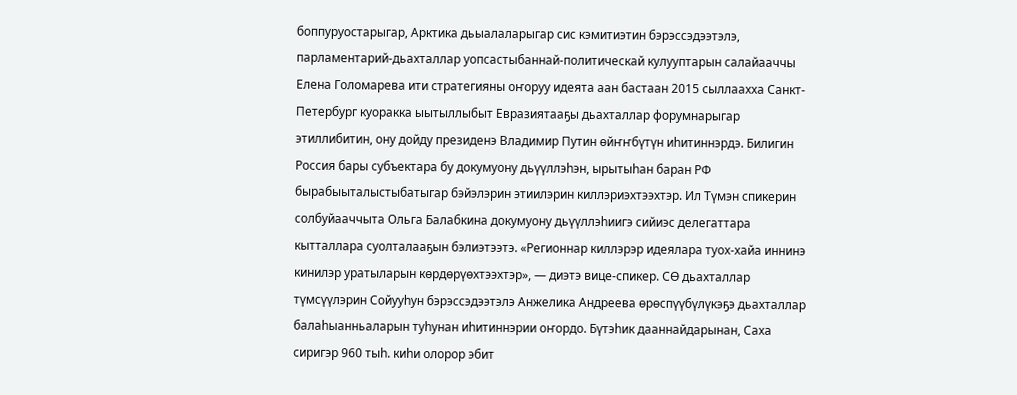боппуруостарыгар, Арктика дьыалаларыгар сис кэмитиэтин бэрэссэдээтэлэ, парламентарий-дьахталлар уопсастыбаннай-политическай кулууптарын салайааччы Елена Голомарева ити стратегияны оҥоруу идеята аан бастаан 2015 сыллаахха Санкт-Петербург куоракка ыытыллыбыт Евразиятааҕы дьахталлар форумнарыгар этиллибитин, ону дойду президенэ Владимир Путин өйҥҥбүтүн иһитиннэрдэ. Билигин Россия бары субъектара бу докумуону дьүүллэһэн, ырытыһан баран РФ бырабыыталыстыбатыгар бэйэлэрин этиилэрин киллэриэхтээхтэр. Ил Түмэн спикерин солбуйааччыта Ольга Балабкина докумуону дьүүллэһиигэ сийиэс делегаттара кытталлара суолталааҕын бэлиэтээтэ. «Регионнар киллэрэр идеялара туох-хайа иннинэ кинилэр уратыларын көрдөрүөхтээхтэр», — диэтэ вице-спикер. СӨ дьахталлар түмсүүлэрин Сойууһун бэрэссэдээтэлэ Анжелика Андреева өрөспүүбүлүкэҕэ дьахталлар балаһыанньаларын туһунан иһитиннэрии оҥордо. Бүтэһик дааннайдарынан, Саха сиригэр 960 тыһ. киһи олорор эбит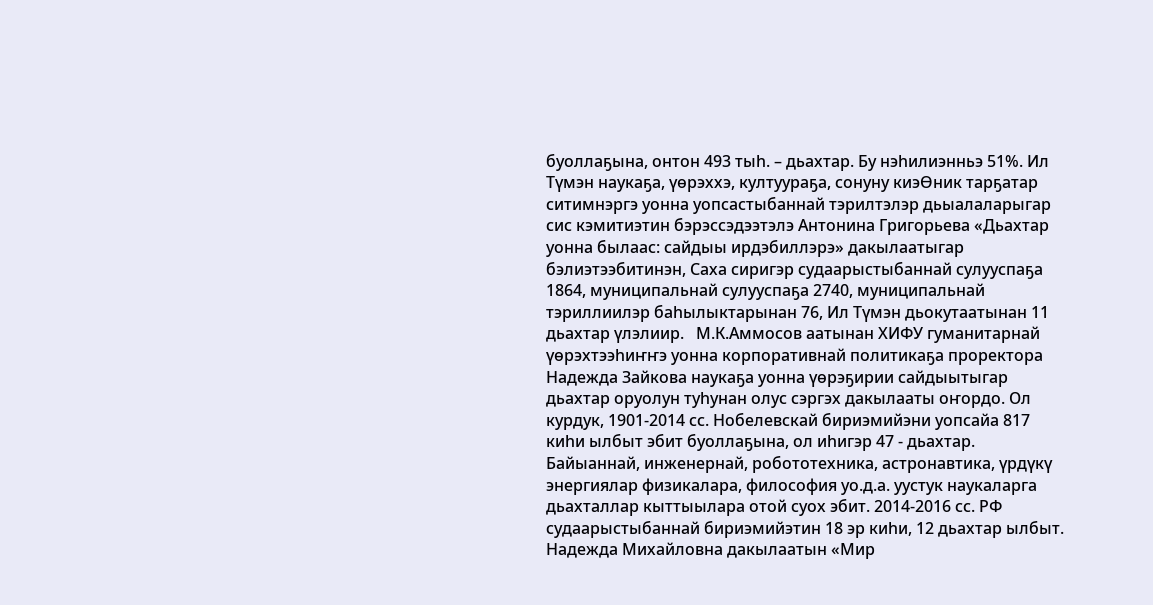буоллаҕына, онтон 493 тыһ. – дьахтар. Бу нэһилиэнньэ 51%. Ил Түмэн наукаҕа, үөрэххэ, култуураҕа, сонуну киэӨник тарҕатар ситимнэргэ уонна уопсастыбаннай тэрилтэлэр дьыалаларыгар сис кэмитиэтин бэрэссэдээтэлэ Антонина Григорьева «Дьахтар уонна былаас: сайдыы ирдэбиллэрэ» дакылаатыгар бэлиэтээбитинэн, Саха сиригэр судаарыстыбаннай сулууспаҕа 1864, муниципальнай сулууспаҕа 2740, муниципальнай тэриллиилэр баһылыктарынан 76, Ил Түмэн дьокутаатынан 11 дьахтар үлэлиир.   М.К.Аммосов аатынан ХИФУ гуманитарнай үөрэхтээһиҥҥэ уонна корпоративнай политикаҕа проректора Надежда Зайкова наукаҕа уонна үөрэҕирии сайдыытыгар дьахтар оруолун туһунан олус сэргэх дакылааты оҥордо. Ол курдук, 1901-2014 сс. Нобелевскай бириэмийэни уопсайа 817 киһи ылбыт эбит буоллаҕына, ол иһигэр 47 - дьахтар. Байыаннай, инженернай, робототехника, астронавтика, үрдүкү энергиялар физикалара, философия уо.д.а. уустук наукаларга дьахталлар кыттыылара отой суох эбит. 2014-2016 сс. РФ судаарыстыбаннай бириэмийэтин 18 эр киһи, 12 дьахтар ылбыт. Надежда Михайловна дакылаатын «Мир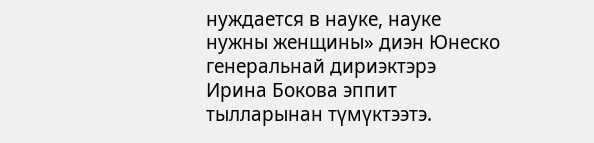нуждается в науке, науке нужны женщины» диэн Юнеско генеральнай дириэктэрэ Ирина Бокова эппит тылларынан түмүктээтэ.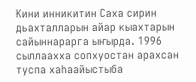Кини инникитин Саха сирин дьахталларын айар кыахтарын сайыннарарга ыҥырда. 1996 сыллаахха сопхуостан арахсан туспа хаһаайыстыба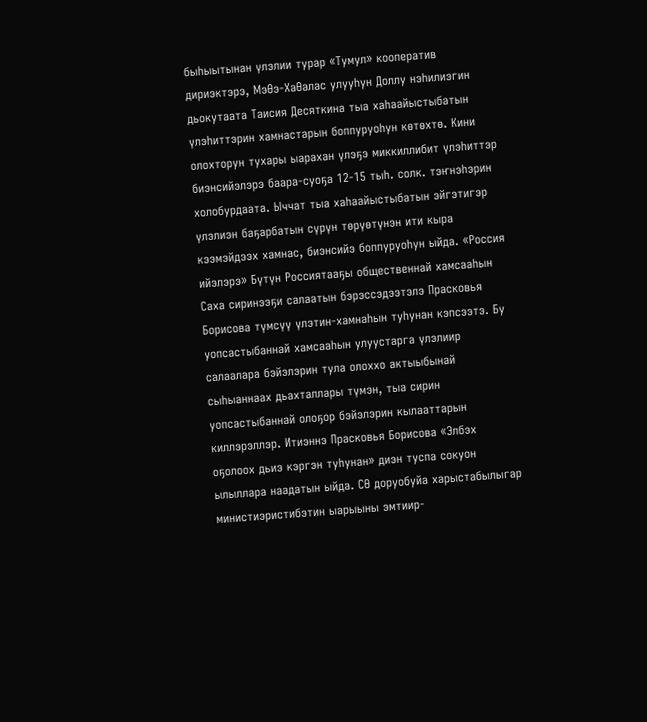быһыытынан үлэлии турар «Тумул» кооператив дириэктэрэ, МэӨэ-ХаӨалас улууһун Доллу нэһилиэгин дьокутаата Таисия Десяткина тыа хаһаайыстыбатын үлэһиттэрин хамнастарын боппуруоһун көтөхтө. Кини олохторун тухары ыарахан үлэҕэ миккиллибит үлэһиттэр биэнсийэлэрэ баара-суоҕа 12-15 тыһ. солк. тэҥнэһэрин холобурдаата. Ыччат тыа хаһаайыстыбатын эйгэтигэр үлэлиэн баҕарбатын сүрүн төрүөтүнэн ити кыра кээмэйдээх хамнас, биэнсийэ боппуруоһун ыйда. «Россия ийэлэрэ» Бүтүн Россиятааҕы общественнай хамсааһын Саха сиринээҕи салаатын бэрэссэдээтэлэ Прасковья Борисова түмсүү үлэтин-хамнаһын туһунан кэпсээтэ. Бу уопсастыбаннай хамсааһын улуустарга үлэлиир салаалара бэйэлэрин тула олоххо актыыбынай сыһыаннаах дьахталлары түмэн, тыа сирин уопсастыбаннай олоҕор бэйэлэрин кылааттарын киллэрэллэр. Итиэннэ Прасковья Борисова «Элбэх оҕолоох дьиэ кэргэн туһунан» диэн туспа сокуон ылыллара наадатын ыйда. СӨ доруобуйа харыстабылыгар министиэристибэтин ыарыыны эмтиир-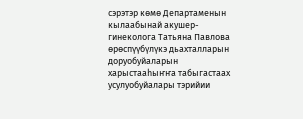сэрэтэр көмө Департаменын кылаабынай акушер-гинеколога Татьяна Павлова өрөспүүбүлүкэ дьахталларын доруобуйаларын харыстааһыҥҥа табыгастаах усулуобуйалары тэрийии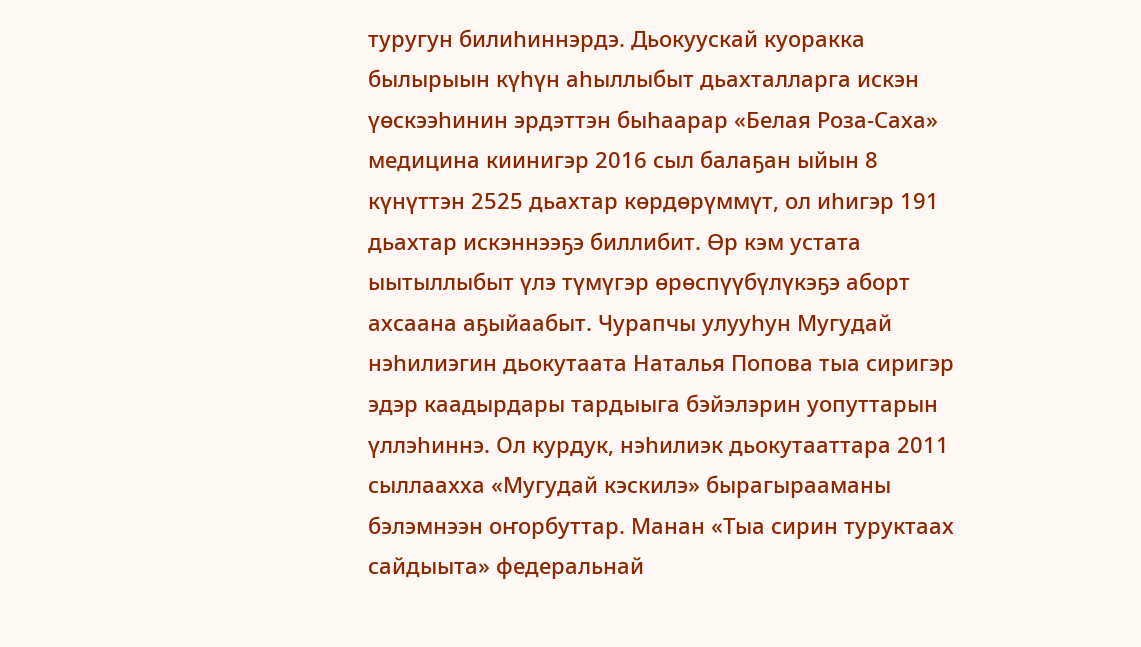туругун билиһиннэрдэ. Дьокуускай куоракка былырыын күһүн аһыллыбыт дьахталларга искэн үөскээһинин эрдэттэн быһаарар «Белая Роза-Саха» медицина киинигэр 2016 сыл балаҕан ыйын 8 күнүттэн 2525 дьахтар көрдөрүммүт, ол иһигэр 191 дьахтар искэннээҕэ биллибит. Өр кэм устата ыытыллыбыт үлэ түмүгэр өрөспүүбүлүкэҕэ аборт ахсаана аҕыйаабыт. Чурапчы улууһун Мугудай нэһилиэгин дьокутаата Наталья Попова тыа сиригэр эдэр каадырдары тардыыга бэйэлэрин уопуттарын үллэһиннэ. Ол курдук, нэһилиэк дьокутааттара 2011 сыллаахха «Мугудай кэскилэ» бырагырааманы бэлэмнээн оҥорбуттар. Манан «Тыа сирин туруктаах сайдыыта» федеральнай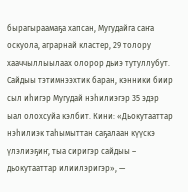бырагыраамаҕа хапсан, Мугудайга саҥа оскуола, аграрнай кластер, 29 толору хааччыллыылаах олорор дьиэ тутуллубут. Сайдыы тэтимнээхтик баран, кэнники биир сыл иһигэр Мугудай нэһилиэгэр 35 эдэр ыал олохсуйа кэлбит. Кини: «Дьокутааттар нэһилиэк таһымыттан саҕалаан күүскэ үлэлиэҕиҥ, тыа сиригэр сайдыы – дьокутааттар илиилэригэр», —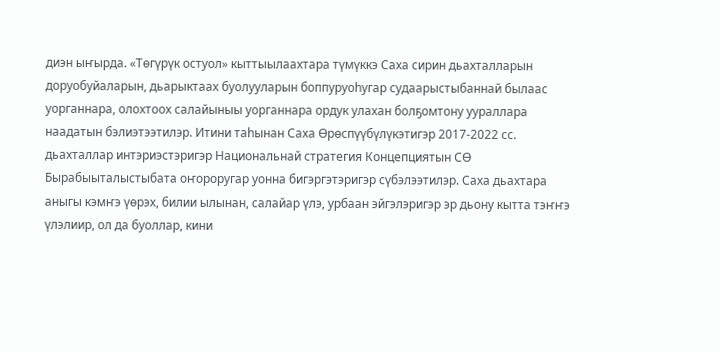диэн ыҥырда. «Төгүрүк остуол» кыттыылаахтара түмүккэ Саха сирин дьахталларын доруобуйаларын, дьарыктаах буолууларын боппуруоһугар судаарыстыбаннай былаас уорганнара, олохтоох салайыныы уорганнара ордук улахан болҕомтону уураллара наадатын бэлиэтээтилэр. Итини таһынан Саха Өрөспүүбүлүкэтигэр 2017-2022 сс. дьахталлар интэриэстэригэр Национальнай стратегия Концепциятын СӨ Бырабыыталыстыбата оҥороругар уонна бигэргэтэригэр сүбэлээтилэр. Саха дьахтара аныгы кэмҥэ үөрэх, билии ылынан, салайар үлэ, урбаан эйгэлэригэр эр дьону кытта тэҥҥэ үлэлиир, ол да буоллар, кини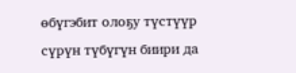өбүгэбит олоҕу түстүүр сүрүн түбүгүн биири да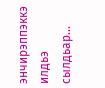энчирэппэккэ илдьэ сылдьар...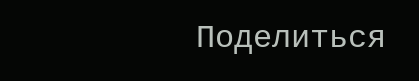Поделиться